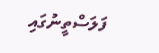ފަލަސްތީނުގައި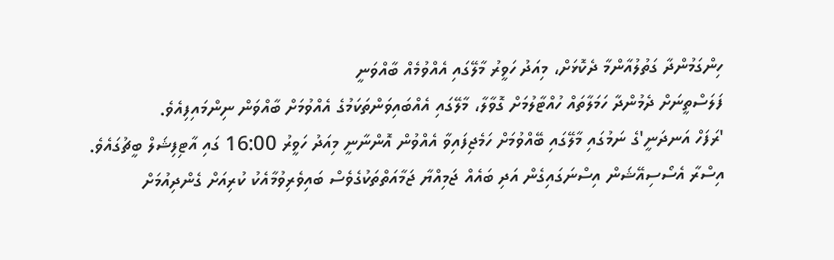ހިންގަމުންދާ ގަތުލުއާންމާ ދެކޮޅަށް، މިއަދު ހަވީރު މާލޭގައި އެއްވުމެއް ބާއްވަނީ
ފަލަސްތީނަށް ދެމުންދާ ހަމަލާތައް ހުއްޓާލުމަށް ގޮވާލާ، މާލޭގައި އެއްބައިވަންތަކަމުގެ އެއްވުމަށް ބާއްވަން ނިންމައިފިއެވެ.
'ރަފަހް އަނދަނީ'ގެ ނަމުގައި މާލޭގައި ބޭއްވުމަށް ހަމެޖިފައިވާ އެއްވުން އޮންނާނީ މިއަދު ހަވީރު 16:00 ގައި އާޓިފިޝަލް ބީޗުގައެވެ.
އިސްރާ އެސޯސިއޭޝަން އިސްނަގައިގެން އަދި ބައެއް ޖަމިއްޔާ ޖަމާއަތްތަކުގެވެސް ބައިވެރިވުމާއެކު ކުރިއަށް ގެންދިއުމަށް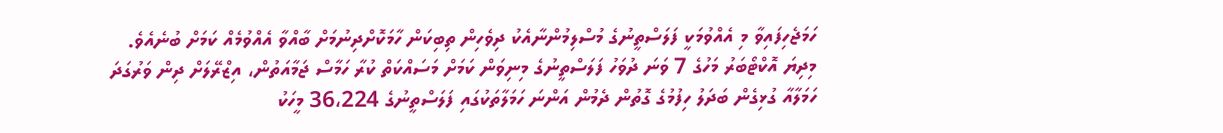ހަމަޖެހިފައިވާ މި އެއްވުމަކީ ފަލަސްތީނުގެ މުސްލިމުންނާއެކު ދިވެހިން ތިބިކަން ހާމަކޮށްދިނުމަށް ބާއްވާ އެއްވުމެއް ކަމަށް ބުނެއެވެ.
މިދިޔަ އޮކްޓޯބަރު މަހުގެ 7 ވަނަ ދުވަހު ފަލަސްތީނުގެ މިނިވަން ކަމަށް މަސައްކަތް ކުރާ ހަމާސް ޖަމާއަތުން، އިޒްރޭލަށް ދިން ވަރުގަދަ ހަމަލާއާ ގުޅިގެން ބަދަލު ހިފުމުގެ ގޮތުން ދެމުން އަންނަ ހަމަލާތަކުގައި ފަލަސްތީނުގެ 36،224 މީހަކު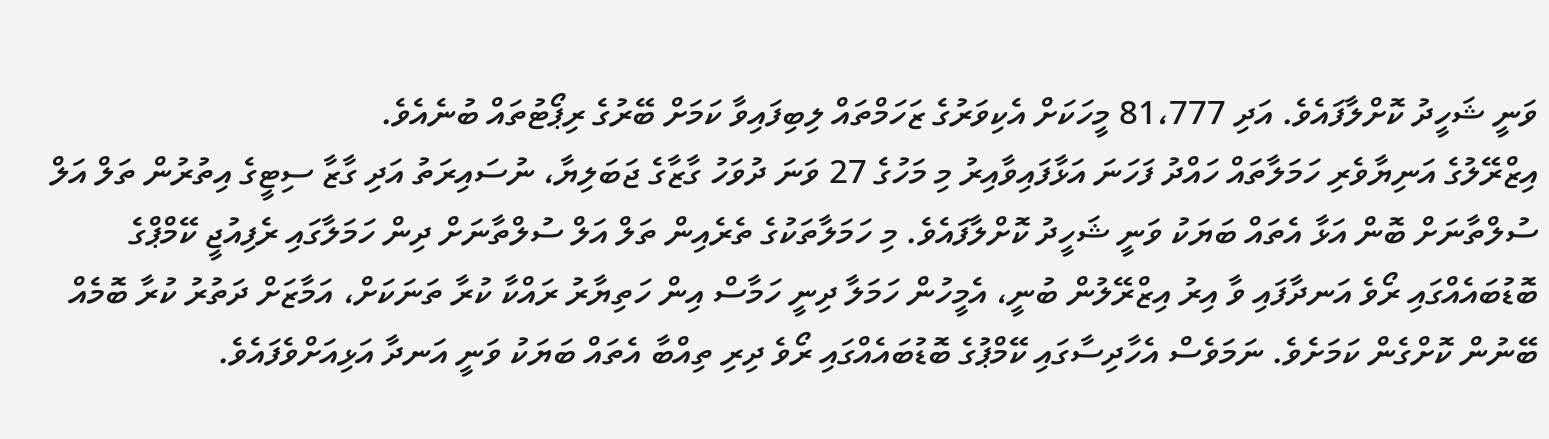ވަނީ ޝަހީދު ކޮށްލާފައެވެ. އަދި 81،777 މީހަކަށް އެކިވަރުގެ ޒަހަމްތައް ލިބިފައިވާ ކަމަށް ބޭރުގެ ރިޕޯޓުތައް ބުނެއެވެ.
އިޒްރޭލުގެ އަނިޔާވެރި ހަމަލާތައް ހައްދު ފަހަނަ އަޅާފައިވާއިރު މި މަހުގެ 27 ވަނަ ދުވަހު ގާޒާގެ ޖަބަލިޔާ، ނުސައިރަތު އަދި ގާޒާ ސިޓީގެ އިތުރުން ތަލް އަލް ސުލްތާނަށް ބޮން އަޅާ އެތައް ބަޔަކު ވަނީ ޝަހީދު ކޮށްލާފައެވެ. މި ހަމަލާތަކުގެ ތެރެއިން ތަލް އަލް ސުލްތާނަށް ދިން ހަމަލާގައި ރެފިއުޖީ ކޭމްޕްގެ ބޮޑުބައެއްގައި ރޯވެ އަނދާފައި ވާ އިރު އިޒްރޭލުން ބުނީ، އެމީހުން ހަމަލާ ދިނީ ހަމާސް އިން ހަތިޔާރު ރައްކާ ކުރާ ތަނަކަށް، އަމާޒަށް ދަތުރު ކުރާ ބޮމެއް ބޭނުން ކޮށްގެން ކަމަށެވެ. ނަމަވެސް އެހާދިސާގައި ކޭމްޕުގެ ބޮޑުބައެއްގައި ރޯވެ ދިރި ތިއްބާ އެތައް ބަޔަކު ވަނީ އަނދާ އަޅިއަށްވެފައެވެ.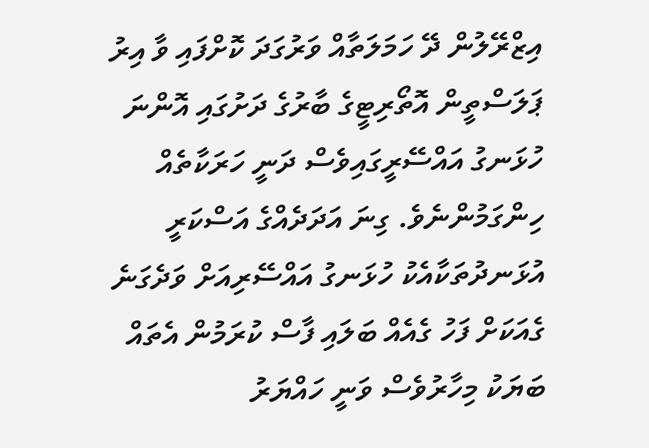އިޒްރޭލުން ދޭ ހަމަލަތާއް ވަރުގަދަ ކޮށްފައި ވާ އިރު ޕަލަސްތީން އޮތޯރިޓީގެ ބާރުގެ ދަށުގައި އޮންނަ ހުޅަނގު އައްސޭރީގައިވެސް ދަނީ ހަރަކާތެއް ހިންގަމުންނެވެ. ގިނަ އަދަދެއްގެ އަސްކަރީ އުޅަނދުތަކާއެކު ހުޅަނގު އައްސޭރިއަށް ވަދެގަނެ ގެއަކަށް ފަހު ގެއެއް ބަލައި ފާސް ކުރަމުން އެތައް ބަޔަކު މިހާރުވެސް ވަނީ ހައްޔަރު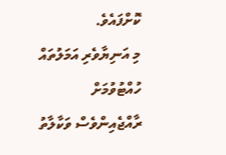ކޮށްފައެވެ.
މި އަނިޔާވެރި އަމަލުތައް ހުއްޓުވުމަށް ރާއްޖެއިންވެސް ވަކާލާތު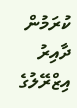ކުރަމުން ދާއިރު އިޒްރޭލުގެ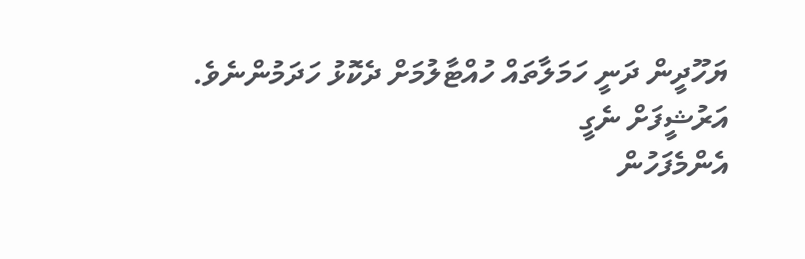ޔަހޫދީން ދަނީ ހަމަލާތައް ހުއްޓާލުމަށް ދެކޮޅު ހަދަމުންނެވެ.
އަރުޝީފަށް ނެގީ
އެންމެފަހުން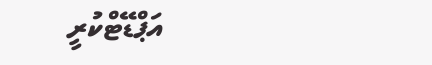އަޕްޑޭޓްކުރީ